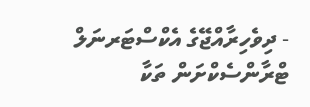- ދިވެހިރާއްޖޭގެ އެކްސްޓަރނަލް ޓްރާންސެކްށަން ތަކާ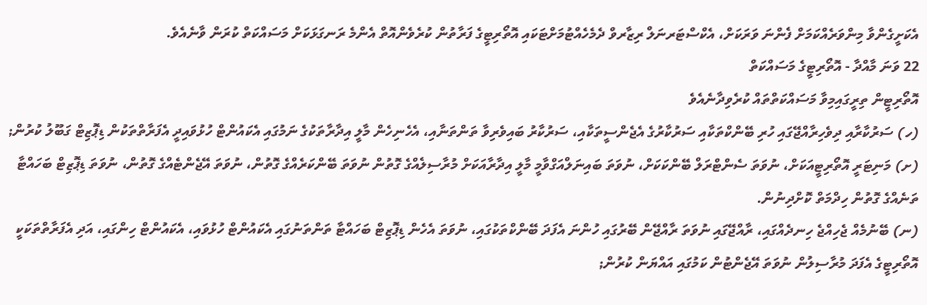އެކަށީގެންވާ މިންވަރެއްކަމަށް ފެންނަ ވަރަކަށް، އެކްސްޓަރނަލް ރިޒާރވް ދެމެހެއްޓުމަށްޓަކައި އޮތޯރިޓީގެ ފަރާތުން ކުރެވެންއޮތް އެންމެ ރަނގަޅަކަށް މަސައްކަތް ކުރަން ވާނެއެވެ.
22 ވަނަ މާއްދާ - އޮތޯރިޓީގެ މަސައްކަތް
އޮތޯރިޓީން ތިރީގައިމިވާ މަސައްކަތްތައް ކުރެވިދާނެއެވެ
(ހ) ސަރުކާރާއި ދިވެހިރާއްޖޭގައި ހުރި ބޭންކްތަކާއި ސަރުކާރުގެ އެޖެންސީތަކާއި، ސަރުކާރު ބައިވެރިވާ ތަންތަނާއި، އެހެނިހެން މާލީ އިދާރާތަކުގެ ނަމުގައި އެކައުންޓް ހުޅުވައިދީ އެފަރާތްތަކުން ޑިޕޮޒިޓް ގަބޫލު ކުރުން;
(ށ) މަނިޓަރީ އޮތޯރިޓީއަކަށް، ނުވަތަ ސެންޓްރަލް ބޭންކަކަށް، ނުވަތަ ބައިނަލްއަގްވާމީ މާލީ އިދާރާއަކަށް މުރާސިލެއްގެ ގޮތުން ނުވަތަ ބޭންކަރެއްގެ ގޮތުން، ނުވަތަ އޭޖެންޓެއްގެ ގޮތުން، ނުވަތަ ޑިޕޮޒިޓް ބަހައްޓާ ތަނެއްގެ ގޮތުން ހިދްމަތް ކޮށްދިނުން.
(ނ) ބޭނުމެއް ޖެހިއްޖެ ހިނދެއްގައި، ރާއްޖޭގައި ނުވަތަ ރާއްޖޭން ބޭރުގައި ހުންނަ އެފަދަ ބޭންކްތަކުގައި، ނުވަތަ އެހެން ޑިޕޮޒިޓް ބަހައްޓާ ތަންތަނުގައި އެކައުންޓް ހުޅުވައި، އެކައުންޓް ހިންގައި، އަދި އެފަރާތްތަކަކީ އޮތޯރިޓީގެ އެފަދަ މުރާސިލުން ނުވަތަ އޭޖެންޓުން ކަމުގައި އައްޔަން ކުރުން;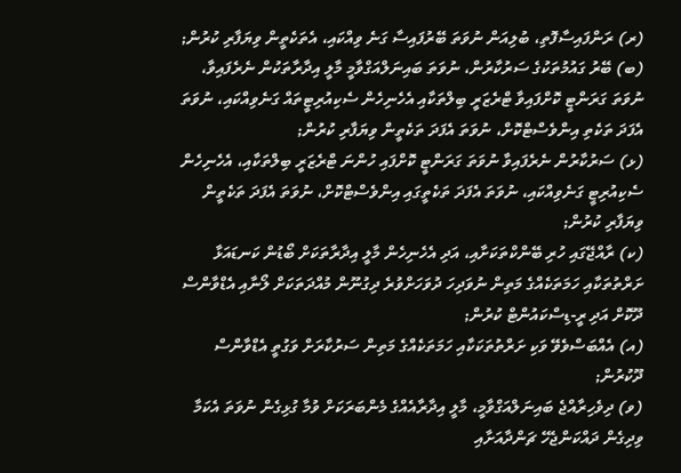(ރ) ރަންފައިސާފޮތި، ބުލިއަން ނުވަތަ ބޭރުފައިސާ ގަނެ ވިއްކައި، އެތަކެތީން ވިޔަފާރި ކުރުން;
(ބ) ބޭރު ގައުމުތަކުގެ ސަރުކާރުން، ނުވަތަ ބައިނަލްއަގްވާމީ މާލީ އިދާރާތަކުން ނެރެފައިވާ، ނުވަތަ ގަރަންޓީ ކޮށްފައިވާ ޓްރެޒަރީ ބިލްތަކާއި އެހެނިހެން ސެކިއުރިޓީތައް ގަނެވިއްކައި، ނުވަތަ އެފަދަ ތަކެތި އިންވެސްޓްކޮށް، ނުވަތަ އެފަދަ ތަކެތީން ވިޔަފާރި ކުރުން;
(ޅ) ސަރުކާރުން ނެރެފައިވާ ނުވަތަ ގަރަންޓީ ކޮށްފައި ހުންނަ ޓްރެޒަރީ ބިލްތަކާއި، އެހެނިހެން ސެކިއުރިޓީ ގަނެވިއްކައި، ނުވަތަ އެފަދަ ތަކެތީގައި އިންވެސްޓްކޮށް، ނުވަތަ އެފަދަ ތަކެތީން ވިޔަފާރި ކުރުން;
(ކ) ރާއްޖޭގައި ހުރި ބޭންކްތަކަށާއި، އަދި އެހެނިހެން މާލީ އިދާރާތަކަށް ބޯޑުން ކަނޑައަޅާ ށަރްތުތަކާއި ހަމަތަކެއްގެ މަތިން ނުވަދިހަ ދުވަހަށްވުރެ ދިގުނޫން މުއްދަތަކަށް ލޯނާއި އެޑްވާންސް ދޫކޮށް އަދި ރީ-ޑިސްކައުންޓް ކުރުން;
(އ) އެއްބަސްވެވޭ ވަކި ށަރްތުތަކަކާއި ހަމަތަކެއްގެ މަތިން ސަރުކާރަށް ވަގުތީ އެޑްވާންސް ދޫކުރުން;
(ވ) ދިވެހިރާއްޖެ ބައިނަލްއަގްވާމީ، މާލީ އިދާރާއެއްގެ މެންބަރަކަށް ވުމާ ގުޅިގެން ނުވަތަ އެކަމާ ވިދިގެން ދައްކަންޖެހޭ ޗަންދާއަށާއި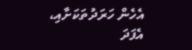އެހެން ހަރަދުތަކަށާއި، އެފަދަ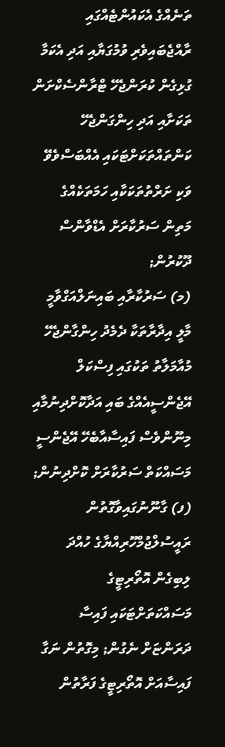ތަނެއްގެ އެކައުންޓެއްގައި ރާއްޖެބައިވެރި ވުމުގަޔާއި އަދި އެކަމާ ގުޅިގެން ކުރަންޖެހޭ ޓްރާންސެކްށަން ތަކަށާއި އަދި ހިންގަންޖެހޭ ކަންތައްތަކަށްޓަކައި އެއްބަސްވެވޭ ވަކި ށަރްތުތަކަކާއި ހަމަތަކެއްގެ މަތިން ސަރުކާރަށް އެޑްވާންސް ދޫކުރުން;
(މ) ސަރުކާރާއި ބައިނަލްއަގްވާމީ މާލީ އިދާރާތަކާ ދެމެދު ހިންގާންޖެހޭ މުއާމަލާތު ތަކުގައި ފިސްކަލް އޭޖެންސީއެއްގެ ބައި އަދާކޮށްދިނުމާއި މިނޫންވެސް ފައިސާއާބެހޭ އޭޖެންސީ މަސައްކަތް ސަރުކާރަށް ކޮށްދިނުން;
(ފ) ގާނޫނުގައިވާގޮތުން ރައީސުލްޖުމްހޫރިއްޔާގެ ހުއްދަ ލިބިގެން އޮތޯރިޓީގެ މަސައްކަތަށްޓަކައި ފައިސާ ދަރަންޏަށް ނެގުން; މިގޮތުން ނަގާ ފައިސާއަށް އޮތޯރިޓީގެ ފަރާތުން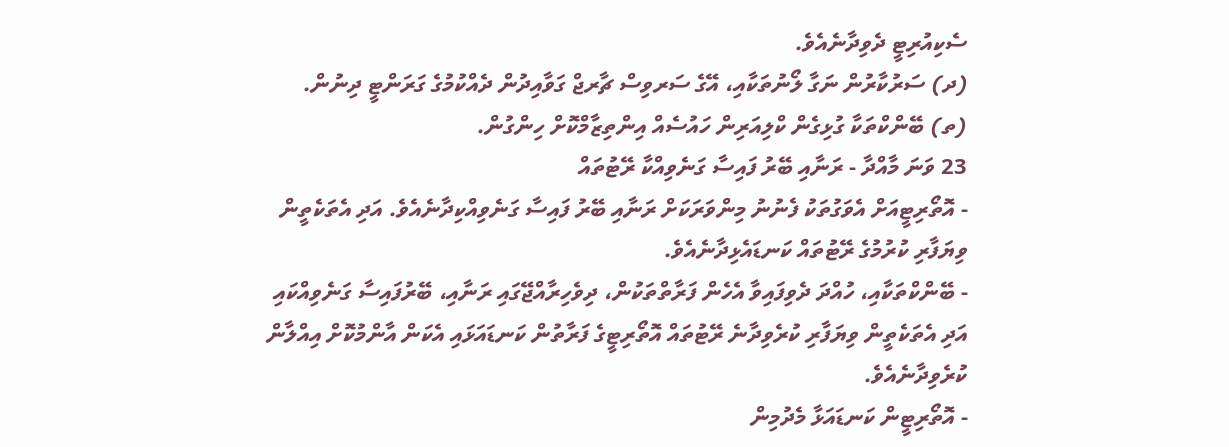ސެކިއުރިޓީ ދެވިދާނެއެވެ.
(ދ) ސަރުކާރުން ނަގާ ލޯނުތަކާއި، އޭގެ ސަރވިސް ޗާރޖް ގަވާއިދުން ދެއްކުމުގެ ގަރަންޓީ ދިނުން.
(ތ) ބޭންކްތަކާ ގުޅިގެން ކްލިއަރިން ހައުސެއް އިންތިޒާމްކޮށް ހިންގުން.
23 ވަނަ މާއްދާ - ރަނާއި ބޭރު ފައިސާ ގަނެވިއްކާ ރޭޓުތައް
- އޮތޯރިޓީއަށް އެވަގުތަކު ފެނުނު މިންވަރަކަށް ރަނާއި ބޭރު ފައިސާ ގަނެވިއްކިދާނެއެވެ. އަދި އެތަކެތީން ވިޔަފާރި ކުރުމުގެ ރޭޓުތައް ކަނޑައެޅިދާނެއެވެ.
- ބޭންކްތަކާއި، ހުއްދަ ދެވިފައިވާ އެހެން ފަރާތްތަކުން، ދިވެހިރާއްޖޭގައި ރަނާއި، ބޭރުފައިސާ ގަނެވިއްކައި އަދި އެތަކެތީން ވިޔަފާރި ކުރެވިދާނެ ރޭޓުތައް އޮތޯރިޓީގެ ފަރާތުން ކަނޑައަޅައި އެކަން އާންމުކޮށް އިއްލާން ކުރެވިދާނެއެވެ.
- އޮތޯރިޓީން ކަނޑައަޅާ މެދުމިން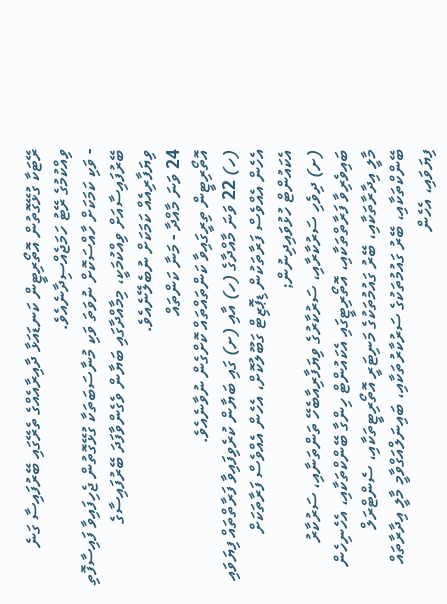ރޭޓަކާ ގުޅޭގޮތުން އޮތޯރިޓީން ކަނޑައަޅާ ދާއިރާއެއްގެ ތެރޭގައި ބޭރުފައިސާ ގަނެ ވިއްކުމުގެ ރޭޓު ހަމަޖެއްސިދާނެއެވެ.
- ވަކި ކަމަކަށް ހާއްސަކޮށް ނުވަތަ ވަކި މުނާސަބަތަކާ ގުޅޭގޮތުން ޖެހިފައިވާ ފައިސާފޮތި ބޭރުފައިސާއަށް ވިއްކުމަކީ، މިމާއްދާގައި ބަޔާން ވެގެންވާފަދަ ބޭރުފައިސާގެ ވިޔަފާރިއެއް ކަމަކަށް ނުބެލޭނެއެވެ.
24 ވަނަ މާއްދާ - މަނާ ކަންތައް
އޮތޯރިޓީން ތިރީގައިވާ ކަންތައްތައް ކޮށްގެން ނުވާނެއެވެ.
(ހ) 22 ވަނަ މާއްދާގެ (ހ) އާއި (ށ) ގައި ބަޔާން ކުރެވިފައިވާ ފަރާތްތައް ފިޔަވައި އެހެން އެއްވެސް ފަރާތަކުން ޑިޕޮޒިޓް ގަބޫލުކޮށް، އެހެން އެއްވެސް ފަރާތަކަށް އެކައުންޓް ހުޅުވައިދިނުން;
(ށ) ދިވެހި ސަރުކާރާއި، ސަރުކާރުގެ ވިޔަފާރިއާބެހޭ ތަންތަނާއި، ސަރުކާރު ބައިވެރިވާ ފަރާތްތަކާއި، އޮތޯރިޓީގައި އެކައުންޓް ހިންގާ ބޭންކްތަކާއި، އެހެނިހެން މާލީ އިދާރާތަކާއި، ބޭރު ގައުމުތަކުގެ މަނިޓަރީ އޮތޯރިޓީތަކާއި، ސެންޓްރަލް ބޭންކްތަކާއި، ބޭރު ގައުމުތަކުގެ ސަރުކާރުތަކާއި، ބައިނަލްއަގްވާމީ މާލީ އިދާރާތައް ފިޔަވައި، އެހެން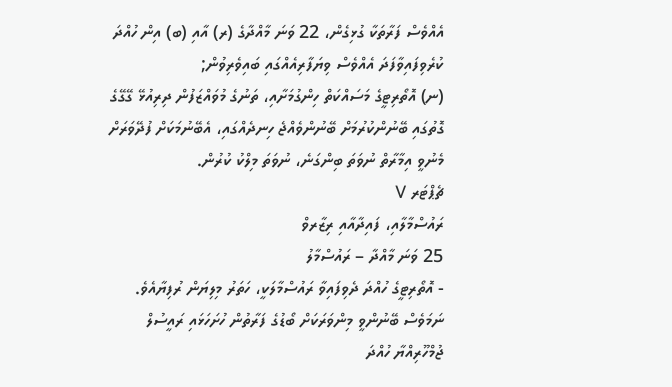އެއްވެސް ފަރާތަކާ ގުޅިގެން، 22 ވަނަ މާއްދާގެ (ރ) އާއި (ބ) އިން ހުއްދަ ކުރެވިފައިވާފަދަ އެއްވެސް ވިޔަފާރިއެއްގައި ބައިވެރިވުން;
(ނ) އޮތޯރިޓީގެ މަސައްކަތް ހިންގުމަށާއި، ތަނުގެ މުވައްޒަފުން ދިރިއުޅޭ ގޭގޭގެ ގޮތުގައި ބޭނުންކުރުމަށް ބޭނުންވެއްޖެ ހިނދެއްގައި، އެބޭނުމަކަށް ފުދޭވަރަށް މެނުވީ އިމާރާތް ނުވަތަ ބިންގަނެ، ނުވަތަ މިލްކު ކުރުން.
ޗެޕްޓަރ V
ރައުސްމާލާއި، ފައިދާއާއި ރިޒާރވް
25 ވަނަ މާއްދާ – ރައުސްމާލު
- އޮތޯރިޓީގެ ހުއްދަ ދެވިފައިވާ ރައުސްމާލަކީ، ހަތަރު މިލިޔަން ރުފިޔާއެވެ. ނަމަވެސް ބޭނުންވީ މިންވަރަކަށް ބޯޑުގެ ފަރާތުން ހުށަހަޅައި ރައީސުލް ޖުމްހޫރިއްޔާ ހުއްދަ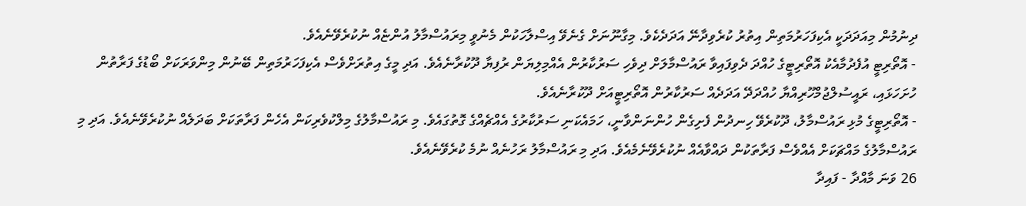ދިނުމުން މިއަދަދަކީ އެކިފަހަރުމަތިން އިތުރު ކުރެވިދާނޭ އަދަދެކެވެ. މިގާނޫނަށް ގެނެވޭ އިސްލާހަކުން މެނުވީ މިރައުސްމާލު އުންޏެއް ނުކުރެވޭނެއެވެ.
- އޮތޯރިޓީ އުފެދުމާއެކު އޮތޯރިޓީގެ ހުއްދަ ދެވިފައިވާ ރައުސްމާލަށް ދިވެހި ސަރުކާރުން އެއްމިލިޔަން ރުފިޔާ ދޫކުރާނެއެވެ. އަދި މީގެ އިތުރަށްވެސް އެކިފަހަރުމަތިން ބޭނުން މިންވަރަކަށް ބޯޑުގެ ފަރާތުން ހުށަހަޅައި، ރައީސުލްޖުމްހޫރިއްޔާ ހުއްދަދޭ އަދަދެއް ސަރުކާރުން އޮތޯރިޓީއަށް ދޫކުރާނެއެވެ.
- އޮތޯރިޓީގެ މުޅި ރައުސްމާލު، ދޫކުރެވޭ ހިނދުން ފެށިގެން ހުންނަންވާނީ، ހަމައެކަނި ސަރުކާރުގެ އެއްޗެއްގެ ގޮތުގައެވެ. މި ރައުސްމާލުގެ މިލްކުވެރިކަން އެހެން ފަރާތަކަށް ބަދަލެއް ނުކުރެވޭނެއެވެ. އަދި މި ރައުސްމާލުގެ މައްޗަކަށް އެއްވެސް ފަރާތަކުން ދައްވާއެއް ނުކުރެވޭނެމެއެވެ. އަދި މި ރައުސްމާލު ރަހުނެއް ނުމެ ކުރެވޭނެއެވެ.
26 ވަނަ މާއްދާ - ފައިދާ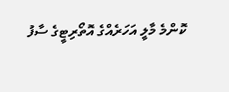ކޮންމެ މާލީ އަހަރެއްގެ އޮތޯރިޓީގެ ސާފު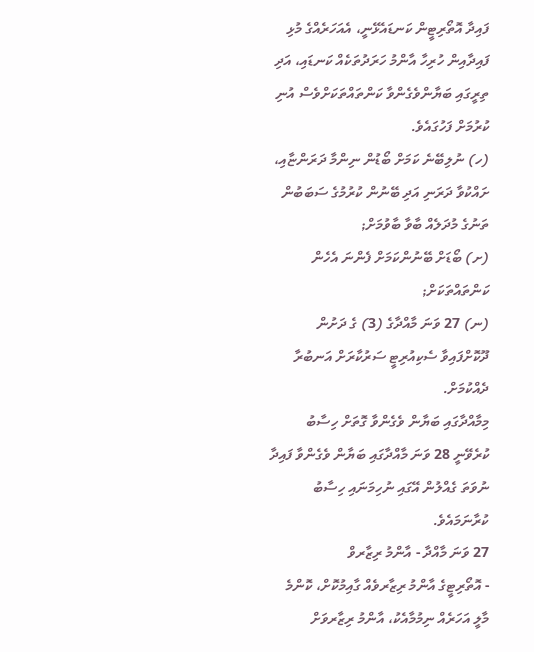ފައިދާ އޮތޯރިޓީން ކަނޑައެޅޭނީ، އެއަހަރެއްގެ މުޅި ފައިދާއިން ހުރިހާ އާންމު ހަރަދުތަކެއް ކަނޑައި، އަދި ތިރީގައި ބަޔާންވެގެންވާ ކަންތައްތަކަށްވެސް އުނި ކުރުމަށް ފަހުގައެވެ.
(ހ) ނުލިބޭނެ ކަމަށް ބޯޑުން ނިންމާ ދަރަންޏާއި، ށައްކުވާ ދަރަނި އަދި ބޭނުން ކުރުމުގެ ސަބަބުން ތަނުގެ މުދަލެއް ބާވާ ބާވުމަށް;
(ށ) ބޯޑަށް ބޭނުންކަމަށް ފެންނަ އެހެން ކަންތައްތަކަށް;
(ނ) 27 ވަނަ މާއްދާގެ (3) ގެ ދަށުން ދޫކޮށްފައިވާ ސެކިއުރިޓީ ސަރުކާރަށް އަނބުރާ ދެއްކުމަށް.
މިމާއްދާގައި ބަޔާން ވެގެންވާ ގޮތަށް ހިސާބު ކުރެވޭނީ 28 ވަނަ މާއްދާގައި ބަޔާން ވެގެންވާ ފައިދާ ނުވަތަ ގެއްލުން އޭގައި ނުހިމަނައި ހިސާބު ކުރާނަމައެވެ.
27 ވަނަ މާއްދާ - އާންމު ރިޒާރވް
- އޮތޯރިޓީގެ އާންމު ރިޒާރވެއް ގާއިމުކޮށް، ކޮންމެ މާލީ އަހަރެއް ނިމުމާއެކު، އާންމު ރިޒާރވަށް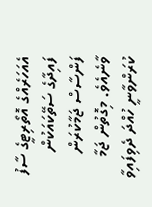އެއަހަރެއްގެ އޮތޯރިޓީގެ ސާފު ފައިދާގެ ސަތޭކައަކުން ފަންސާސް ޖަމާކުރަން ވާނެއެވެ. މިގޮތުން ޖަމާ ކުރަންވާނީ ހުއްދަ ދެވިފައިވާ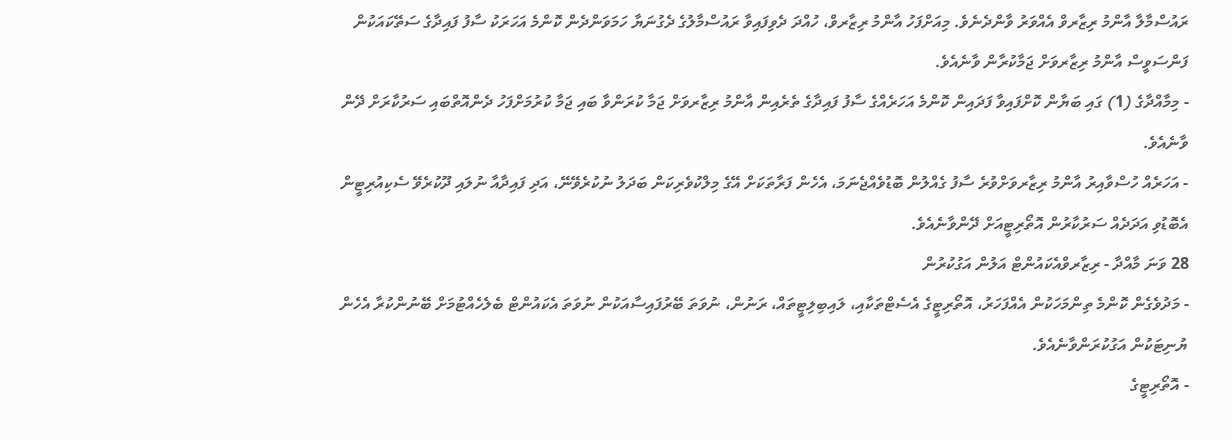ރައުސްމާލާ އާންމު ރިޒާރވް އެއްވަރު ވާންދެނެވެ. މިއަށްފަހު އާންމު ރިޒާރވް، ހުއްދަ ދެވިފައިވާ ރައުސްމާލުގެ ދެގުނަޔާ ހަމަވަންދެން ކޮންމެ އަހަރަކު ސާފު ފައިދާގެ ސަތޭކައަކުން ފަންސަވީސް އާންމު ރިޒާރވަށް ޖަމާކުރާން ވާނެއެވެ.
- މިމާއްދާގެ (1) ގައި ބަޔާން ކޮށްފައިވާ ފަދައިން ކޮންމެ އަހަރެއްގެ ސާފު ފައިދާގެ ތެރެއިން އާންމު ރިޒާރވަށް ޖަމާ ކުރަންވާ ބައި ޖަމާ ކުރުމަށްފަހު ދެންއޮތްބައި ސަރުކާރަށް ދޭން ވާނެއެވެ.
- އަހަރެއް ހުސްވާއިރު އާންމު ރިޒާރވަށްވުރެ ސާފު ގެއްލުން ބޮޑުވެއްޖެނަމަ، އެހެން ފަރާތަކަށް އޭގެ މިލްކުވެރިކަން ބަދަލު ނުކުރެވޭނޭ، އަދި ފައިދާއާ ނުލައި ދޫކުރެވޭ ސެކިއުރިޓީން އެބޮޑުވި އަދަދެއް ސަރުކާރުން އޮތޯރިޓީއަށް ދޭންވާނެއެވެ.
28 ވަނަ މާއްދާ - ރިޒާރވްއެކައުންޓް އަލުން އަގުކުރުން
- މަދުވެގެން ކޮންމެ ތިންމަހަކުން އެއްފަހަރު، އޮތޯރިޓީގެ އެސެޓްތަކާއި، ލައިބިލިޓީތައް، ރަނުން، ނުވަތަ ބޭރުފައިސާއަކުން ނުވަތަ އެކައުންޓް ބެލެހެއްޓުމަށް ބޭނުންކުރާ އެހެން ޔުނިޓަކުން އަގުކުރަންވާނެއެވެ.
- އޮތޯރިޓީގެ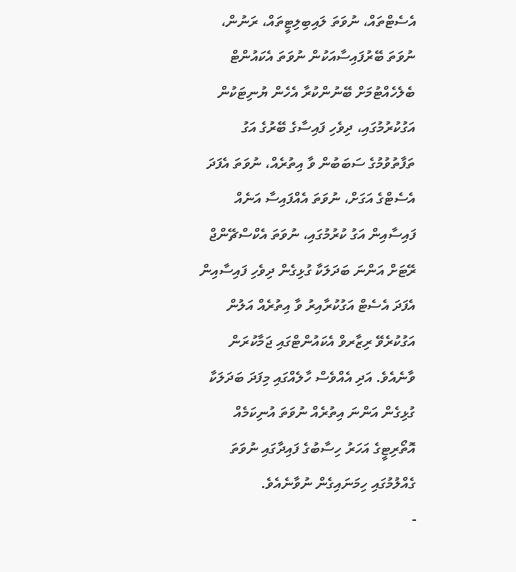އެސެޓްތައް، ނުވަތަ ލައިބިލިޓީތައް، ރަނުން، ނުވަތަ ބޭރުފައިސާއަކުން ނުވަތަ އެކައުންޓް ބެލެހެއްޓުމަށް ބޭނުންކުރާ އެހެން ޔުނިޓަކުން އަގުކުރުމުގައި، ދިވެހި ފައިސާގެ ބޭރުގެ އަގު ތަފާތުވުމުގެ ސަބަބުން ވާ އިތުރެއް، ނުވަތަ އެފަދަ އެސެޓްގެ އަގަށް، ނުވަތަ އެއްފައިސާ އަނެއް ފައިސާއިން އަގު ކުރުމުގައި، ނުވަތަ އެކްސްޗޭންޖް ރޭޓަށް އަންނަ ބަދަލަކާ ގުޅިގެން ދިވެހި ފައިސާއިން އެފަދަ އެސެޓް އަގުކުރާއިރު ވާ އިތުރެއް އަލުން އަގުކުރެވޭ ރިޒާރވް އެކައުންޓްގައި ޖަމާކުރަން ވާނެއެވެ. އަދި އެއްވެސް ހާލެއްގައި މިފަދަ ބަދަލަކާ ގުޅިގެން އަންނަ އިތުރެއް ނުވަތަ އުނިކަމެއް އޮތޯރިޓީގެ އަހަރު ހިސާބުގެ ފައިދާގައި ނުވަތަ ގެއްލުމުގައި ހިމަނައިގެން ނުވާނެއެވެ.
-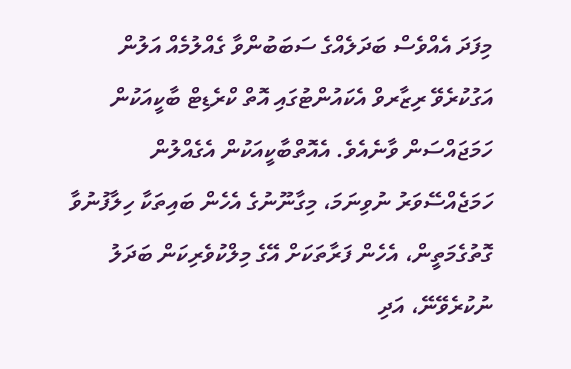މިފަދަ އެއްވެސް ބަދަލެއްގެ ސަބަބުންވާ ގެއްލުމެއް އަލުން އަގުކުރެވޭ ރިޒާރވް އެކައުންޓުގައި އޮތް ކްރެޑިޓް ބާކީއަކުން ހަމަޖައްސަން ވާނެއެވެ. އެއޮތްބާކީއަކުން އެގެއްލުން ހަމަޖެއްސޭވަރު ނުވިނަމަ، މިގާނޫނުގެ އެހެން ބައިތަކާ ހިލާފުނުވާ ގޮތުގެމަތީން، އެހެން ފަރާތަކަށް އޭގެ މިލްކުވެރިކަން ބަދަލު ނުކުރެވޭނޭ، އަދި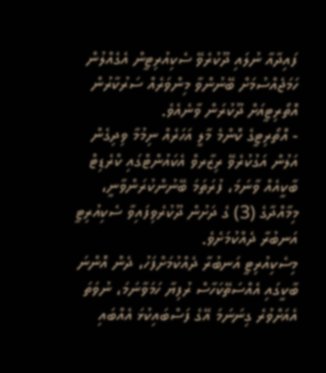ފައިދާއާ ނުލައި ދޫކުރެވޭ ސެކިއުރިޓީން އެގެއްލުން ހަމަޖެއްސުމަށް ބޭނުންވާ މިންވަރެއް ސަރުކާރުން އޮތޯރިޓީއަށް ދޫކުރަން ވާނެއެވެ.
- އޮތޯރިޓީގެ ކޮންމެ މާލީ އަހަރެއް ނިމުމާ ވިދިގެން އަލުން އަގުކުރެވޭ ރިޒާރވް އެކައުންޓްގައި ކްރެޑިޓް ބާކީއެއް ވާނަމަ، ފުރަތަމަ ބޭނުންކުރަންވާނީ، މިމާއްދާގެ (3) ގެ ދަށުން ދޫކުރެވިފައިވާ ސެކިއުރިޓީ އަނބުރާ ދެއްކުމަށެވެ.
މިސެކިއުރިޓީ އަނބުރާ ދެއްކުމަށްފަހު، ދެން އޮންނަ ބާކީގައި އެއްސަތޭކަހާސް ރުފިޔާ ހަމަވާނަމަ، ނުވަތަ އެއަށްވުރެ ގިނަނަމަ އޭގެ ފަސްބައިކުޅަ އެއްބައި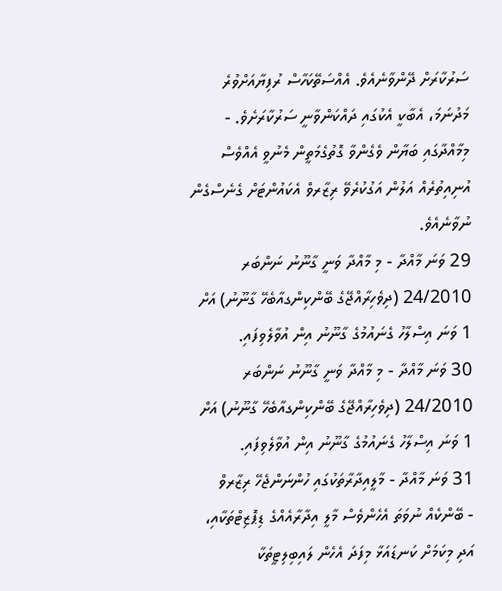ސަރުކާރަށް ދޭންވާނެއެވެ. އެއްސަތޭކަހާސް ރުފިޔާއަށްވުރެ މަދުނަމަ، އެބާކީ އެކުގައި ދައްކަންވާނީ ސަރުކާރަށެވެ. - މިމާއްދާގައި ބަޔާން ވެގެންވާ ގޮތުގެމަތީން މެނުވީ އެއްވެސް އުނިއިތުރެއް އަލުން އަގުކުރެވޭ ރިޒާރވް އެކައުންޓަށް ގެނެސްގެން ނުވާނެއެވެ.
29 ވަނަ މާއްދާ - މި މާއްދާ ވަނީ ގާނޫނު ނަންބަރ 24/2010 (ދިވެހިރާއްޖޭގެ ބޭންކިންގއާބެހޭ ގާނޫނު) އަށް 1 ވަނަ އިސްލާހު ގެނައުމުގެ ގާނޫނު އިން އުވާލެވިފައި.
30 ވަނަ މާއްދާ - މި މާއްދާ ވަނީ ގާނޫނު ނަންބަރ 24/2010 (ދިވެހިރާއްޖޭގެ ބޭންކިންގއާބެހޭ ގާނޫނު) އަށް 1 ވަނަ އިސްލާހު ގެނައުމުގެ ގާނޫނު އިން އުވާލެވިފައި.
31 ވަނަ މާއްދާ - މާލީއިދާރާތަކުގައި ހުންނަންޖެހޭ ރިޒާރވް
- ބޭންކެއް ނުވަތަ އެހެންވެސް މާލީ އިދާރާއެއްގެ ޑިޕޮޒިޓްތަކާއި، އަދި މިކަމަށް ކަނޑައަޅާ މިފަދަ އެހެން ލައިބިލިޓީތަކާ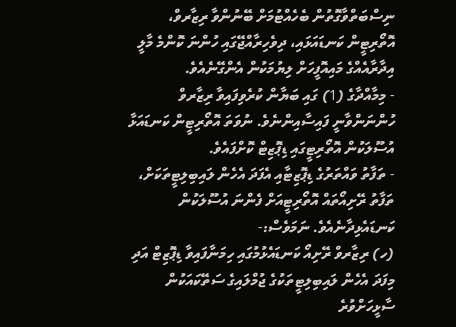ނިސްބަތްވާގޮތުން ބެހެއްޓުމަށް ބޭނުންވާ ރިޒާރވް، އޮތޯރިޓީން ކަނޑައަޅައި، ދިވެހިރާއްޖޭގައި ހުންނަ ކޮންމެ މާލީ އިދާރާއެއްގެ މައިއޮފީހަށް ލިޔުމަކުން އެންގޭނެއެވެ.
- މިމާއްދާގެ (1) ގައި ބަޔާން ކުރެވިފައިވާ ރިޒާރވް ހުންނަންވާނީ ފައިސާއިންނެވެ. ނުވަތަ އޮތޯރިޓީން ކަނޑައަޅާ އުސޫލަކުން އޮތޯރިޓީގައި ޑިޕޮޒިޓް ކޮށްފައެވެ.
- ތަފާތު ވައްތަރުގެ ޑިޕޮޒިޓާއި އެފަދަ އެހެން ލައިބިލިޓީތަކަށް، ތަފާތު ރޭށިއޯތައް އޮތޯރިޓީއަށް ފެންނަ އުސޫލަކުން ކަނޑައެޅިދާނެއެވެ. ނަމަވެސް:-
(ހ) ރިޒާރވް ރޭށިއޯ ކަނޑައެޅުމުގައި ހިމަނާފައިވާ ޑިޕޮޒިޓް އަދި މިފަދަ އެހެން ލައިބިލިޓީތަކުގެ ޖުމްލައިގެ ސަތޭކައަކުން ސާޅީހަށްވުރެ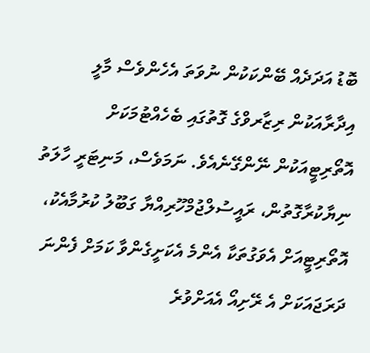ބޮޑު އަދަދެއް ބޭންކަކުން ނުވަތަ އެހެންވެސް މާލީ އިދާރާއަކުން ރިޒާރވްގެ ގޮތުގައި ބެހެއްޓުމަކަށް އޮތޯރިޓީއަކުން ނޭންގޭނެއެވެ. ނަމަވެސް، މަނިޓަރީ ހާލަތު ނިޔާކުރާގޮތުން، ރައީސުލްޖުމްހޫރިއްޔާ ގަބޫލު ކުރުމާއެކު، އޮތޯރިޓީއަށް އެވަގުތަކާ އެންމެ އެކަށީގެންވާ ކަމަށް ފެންނަ ދަރަޖައަކަށް އެ ރޭށިއޯ އެއަށްވުރެ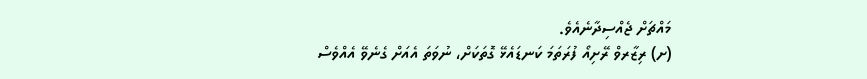މައްޗަށް ޖެއްސިދާނެއެވެ.
(ށ) ރިޒާރވް ރޭށިއޯ ފުރަތަމަ ކަނޑައެޅޭ ގޮތަކަށް، ނުވަތަ އެއަށް ގެނެވޭ އެއްވެސް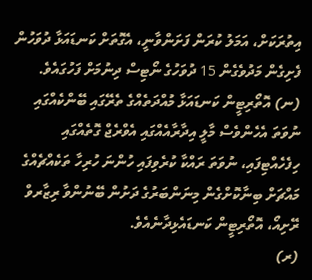އިތުރަކަށް، އަމަލު ކުރަން ފަށަންވާނީ، އެގޮތަށް ކަނޑައަޅާ ދުވަހުން ފެށިގެން މަދުވެގެން 15 ދުވަހުގެ ނޯޓިސް ދިނުމަށް ފަހުގައެވެ.
(ނ) އޮތޯރިޓީން ކަނޑައަޅާ މުއްދަތެއްގެ ތެރޭގައި ބޭންކެއްގައި ނުވަތަ އެހެންވެސް މާލީ އިދާރާއެއްގައި އެވްރެޖް ގޮތެއްގައި ހިފެހެއްޓިފައި، ނުވަތަ ރައްކާ ކުރެވިފައި ހުންނަ ހުރިހާ ތަކެއްޗެއްގެ މައްޗަށް ބިނާކޮށްގެން މިނަންބަރުގެ ދަށުން ބޭނުންވާ ރިޒާރވް ރޭށިއޯ، އޮތޯރިޓީން ކަނޑައެޅިދާނެއެވެ.
(ރ)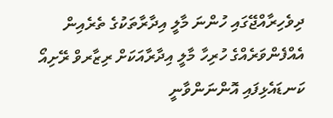ދިވެހިރާއްޖޭގައި ހުންނަ މާލީ އިދާރާތަކުގެ ތެރެއިން އެއްފެންވަރެއްގެ ހުރިހާ މާލީ އިދާރާއަކަށް ރިޒާރވް ރޭށިއޯ ކަނޑައެޅިފައި އޮންނަންވާނީ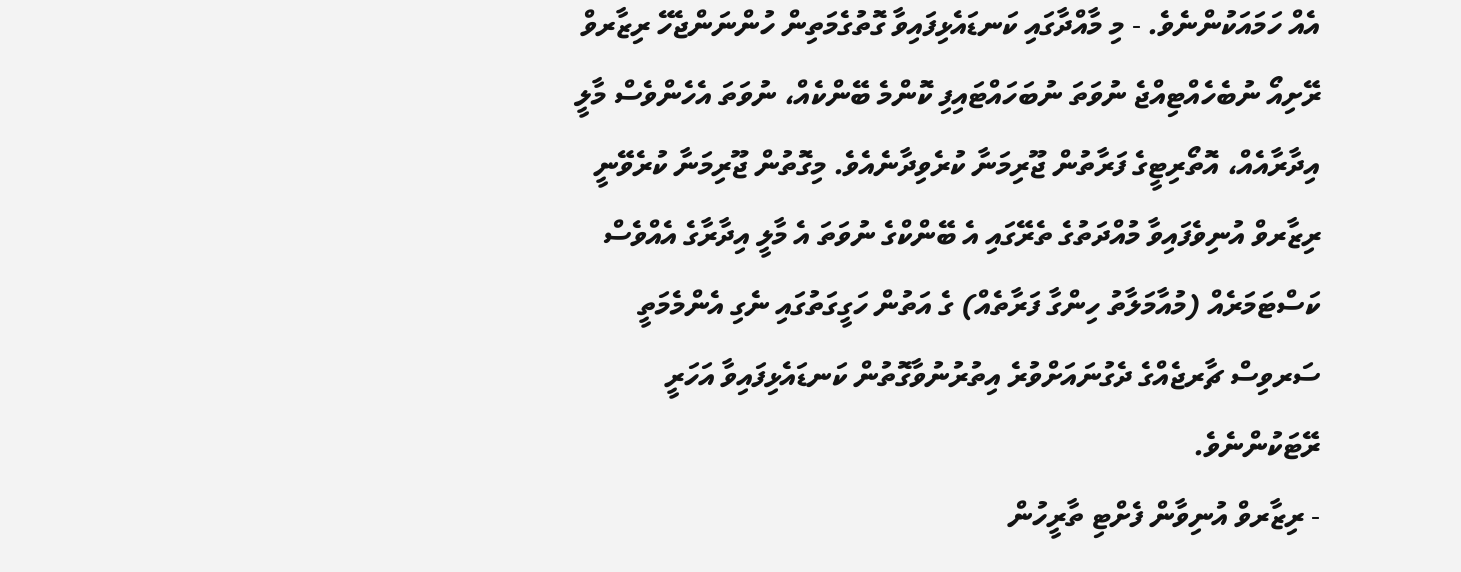އެއް ހަމައަކުންނެވެ. - މި މާއްދާގައި ކަނޑައެޅިފައިވާ ގޮތުގެމަތިން ހުންނަންޖެހޭ ރިޒާރވް ރޭށިއޯ ނުބެހެއްޓިއްޖެ ނުވަތަ ނުބަހައްޓައިފި ކޮންމެ ބޭންކެއް، ނުވަތަ އެހެންވެސް މާލީ އިދާރާއެއް، އޮތޯރިޓީގެ ފަރާތުން ޖޫރިމަނާ ކުރެވިދާނެއެވެ. މިގޮތުން ޖޫރިމަނާ ކުރެވޭނީ ރިޒާރވް އުނިވެފައިވާ މުއްދަތުގެ ތެރޭގައި އެ ބޭންކްގެ ނުވަތަ އެ މާލީ އިދާރާގެ އެއްވެސް ކަސްޓަމަރެއް (މުއާމަލާތު ހިންގާ ފަރާތެއް) ގެ އަތުން ހަގީގަތުގައި ނެގި އެންމެމަތީ ސަރވިސް ޗާރޖެއްގެ ދެގުނައަށްވުރެ އިތުރުނުވާގޮތުން ކަނޑައެޅިފައިވާ އަހަރީ ރޭޓަކުންނެވެ.
- ރިޒާރވް އުނިވާން ފެށްޓި ތާރީހުން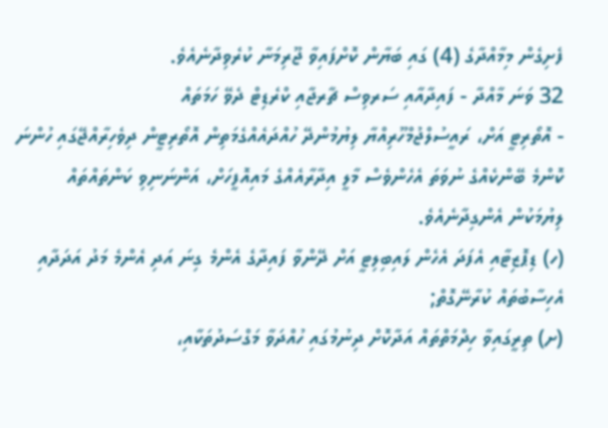ފެށިގެން މިމާއްދާގެ (4) ގައި ބަޔާން ކޮށްފައިވާ ޖޫރިމަނާ ކުރެވިދާނެއެވެ.
32 ވަނަ މާއްދާ - ފައިދާއާއި ސަރވިސް ޗާރޖާއި ކްރެޑިޓް ދެވޭ ހަމަތައް
- އޮތޯރިޓީ އަށް، ރައީސުލްޖުމްހޫރިއްޔާ ލިޔުމުންދޭ ހުއްދައެއްގެމަތިން އޮތޯރިޓީން ދިވެހިރާއްޖޭގައި ހުންނަ ކޮންމެ ބޭންކެއްގެ ނުވަތަ އެހެންވެސް މާލީ އިދާރާއެއްގެ މައިއޮފީހަށް، އަންނަނިވި ކަންތައްތައް ލިޔުމަކުން އެންގިދާނެއެވެ.
(ހ) ޑިޕޮޒިޓާއި އެފަދަ އެހެން ލައިބިލިޓީ އަށް ދޭންވާ ފައިދާގެ އެންމެ ގިނަ އަދި އެންމެ މަދު އަދަދާއި އެހިސާބުތައް ކުރާނޭގޮތް;
(ށ) ތިރީގައިވާ ހިދްމަތްތައް އަދާކޮށް ދިނުމުގައި ހުއްދަވާ މަގްސަދުތަކާއި،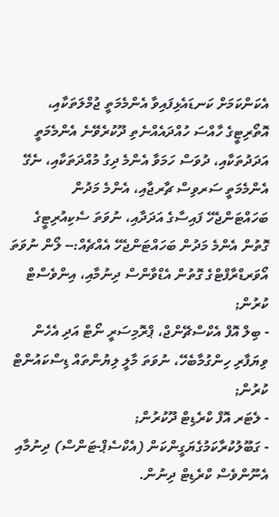އެކަންކަމަށް ކަނޑައެޅިފައިވާ އެންމެމަތީ ޖުމްލަތަކާއި، އޮތޯރިޓީގެ ހާއްސަ ހުއްދައެއްނެތި ދޫކުރެވޭނެ އެންމެމަތީ އަދަދުތަކާއި، ދުވަސް ހަމަވާ އެންމެ ދިގު މުއްދަތަކާއި، ނެގޭ އެންމެމަތީ ސަރވިސް ޗާރޖާއި، އެންމެ މަދުން ބަހައްޓަންޖެހޭ ފައިސާގެ އަދަދާއި، ނުވަތަ ސެކިއުރިޓީގެ ގޮތުން އެންމެ މަދުން ބަހައްޓަންޖެހޭ އެއްޗެއް:-- ލޯން ނުވަތަ އޯވަރޑްރާފްޓްގެ ގޮތުން އެޑްވާންސް ދިނުމާއި، އިންވެސްޓް ކުރުން;
- ބިލް އޮފް އެކްސްޗޭންޖް، ޕްރޮމިސަރީ ނޯޓް އަދި އެހެން ވިޔަފާރި ހިންގުމާބެހޭ، ނުވަތަ މާލީ ލިޔުންތައް ޑިސްކައުންޓް ކުރުން;
- ލެޓަރ އޮފް ކްރެޑިޓް ދޫކުރުން;
- ގަބޫލުކުރާކަމުގެޔަގީންކަން (އެކްސެޕް-ޓަންސް) ދިނުމާއި އެނޫންވެސް ކްރެޑިޓް ދިނުން.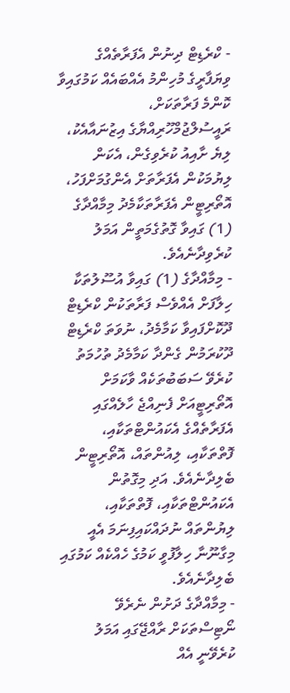- ކްރެޑިޓް ދިނުން އެފަރާތެއްގެ ވިޔަފާރީގެ މުހިންމު އެއްބައެއް ކަމުގައިވާ ކޮންމެ ފަރާތަކަށް، ރައީސުލްޖުމްހޫރިއްޔާގެ އިޒުނައާއެކު، ލިޔެ ށާއިއު ކުރެވިގެން، އެކަން ލިޔުމަކުން އެފަރާތަށް އެންގުމަށްފަހު، އޮތޯރިޓީން އެފަރާތަކާމެދު މިމާއްދާގެ (1) ގައިވާ ގޮތުގެމަތީން އަމަލު ކުރެވިދާނެއެވެ.
- މިމާއްދާގެ (1) ގައިވާ އުސޫލުތަކާ ހިލާފަށް އެއްވެސް ފަރާތަކުން ކްރެޑިޓް ދޫކޮށްފައިވާ ކަމާމެދު، ނުވަތަ ކްރެޑިޓް ދޫކުރަމުން ގެންދާ ކަމާމެދު ތުހުމަތު ކުރެވޭ ސަބަބުތަކެއް ވާކަމަށް އޮތޯރިޓީއަށް ފެނިއްޖެ ހާލެއްގައި އެފަރާތެއްގެ އެކައުންޓްތަކާއި، ފޮތްތަކާއި، ލިއުންތައް، އޮތޯރިޓީން ބެލިދާނެއެވެ. އަދި މިގޮތުން އެކައުންޓްތަކާއި، ފޮތްތަކާއި، ލިޔުންތައް ނުދައްކައިފިނަމަ އެއީ މިގާނޫނާ ހިލާފުވީ ކަމުގެ ހެއްކެއް ކަމުގައި ބެލިދާނެއެވެ.
- މިމާއްދާގެ ދަށުން ނެރެވޭ ނޯޓިސްތަކަށް ރާއްޖޭގައި އަމަލު ކުރެވޭނީ އެއް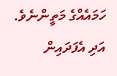ހަމައެއްގެ މަތީންނެވެ. އަދި އެފަދައިން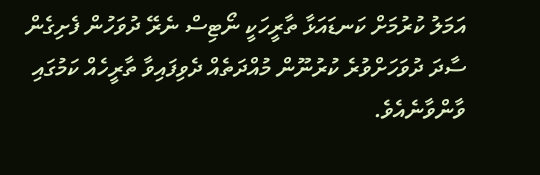އަމަލު ކުރުމަށް ކަނޑައަޅާ ތާރީހަކީ ނޯޓިސް ނެރޭ ދުވަހުން ފެށިގެން ސާދަ ދުވަހަށްވުރެ ކުރުނޫން މުއްދަތެއް ދެވިފައިވާ ތާރީހެއް ކަމުގައި ވާންވާނެއެވެ.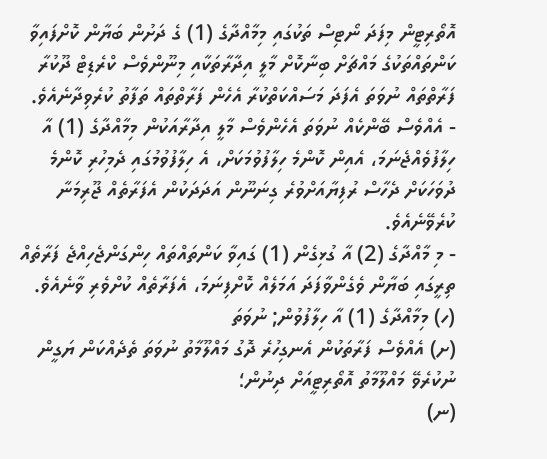އޮތޯރިޓީން މިފަދަ ނޯޓިސް ތަކުގައި މިމާއްދާގެ (1) ގެ ދަށުން ބަޔާން ކޮށްފައިވާ ކަންތައްތަކުގެ މައްޗަށް ބިނާކޮށް މާލީ އިދާރާތަކާއި މިނޫންވެސް ކްރެޑިޓް ދޫކުރާ ފަރާތްތައް ނުވަތަ އެފަދަ މަސައްކަތްކުރާ އެހެން ފަރާތްތައް ތަފާތު ކުރެވިދާނެއެވެ.
- އެއްވެސް ބޭންކެއް ނުވަތަ އެހެންވެސް މާލީ އިދާރާއަކުން މިމާއްދާގެ (1) އާ ހިލާފުވެއްޖެނަމަ، އެއިން ކޮންމެ ހިލާފުވުމަކަށް، އެ ހިލާފުވުމުގައި ދެމިހުރި ކޮންމެ ދުވަހަކަށް ދެހާސް ރުފިޔާއަށްވުރެ ގިނަނޫން އަދަދަކުން އެފަރާތެއް ޖޫރިމަނާ ކުރެވޭނެއެވެ.
- މި މާއްދާގެ (2) އާ ގުޅިގެން (1) ގައިވާ ކަންތައްތައް ހިންގަންޖެހިއްޖެ ފަރާތެއް ތިރީގައި ބަޔާން ވެގެންވާފަދަ އަމަލެއް ކޮށްފިނަމަ، އެފަރާތެއް ކުށްވެރި ވާނެއެވެ.
(ހ) މިމާއްދާގެ (1) އާ ހިލާފުވުން; ނުވަތަ
(ށ) އެއްވެސް ފަރާތަކުން އެނގިހުރެ ދޮގު މައްލޫމާތު ނުވަތަ ތެދެއްކަން ޔަގީން ނުކުރެވޭ މައްލޫމާތު އޮތޯރިޓީއަށް ދިނުން؛
(ނ)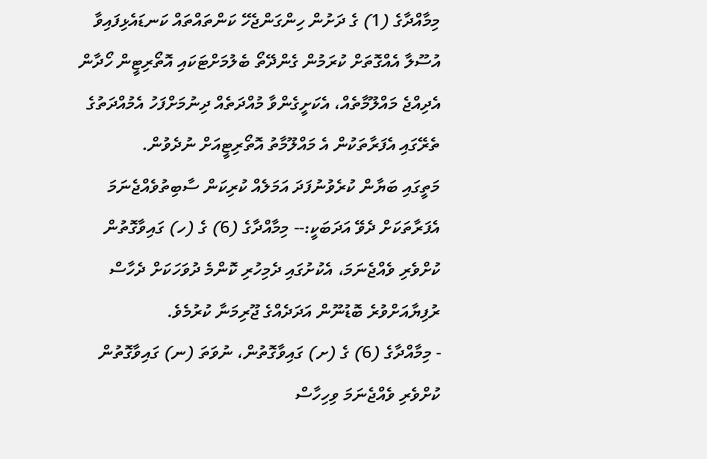މިމާއްދާގެ (1) ގެ ދަށުން ހިންގަންޖެހޭ ކަންތައްތައް ކަނޑައެޅިފައިވާ އުސޫލާ އެއްގޮތަށް ކުރަމުން ގެންދޭތޯ ބެލުމަށްޓަކައި އޮތޯރިޓީން ހޯދާން އެދިއްޖެ މައްލޫމާތެއް، އެކަށީގެންވާ މުއްދަތެއް ދިނުމަށްފަހު އެމުއްދަތުގެ ތެރޭގައި އެފަރާތަކުން އެ މައްލޫމާތު އޮތޯރިޓީއަށް ނުދެވުން.
މަތީގައި ބަޔާން ކުރެވުނުފަދަ އަމަލެއް ކުރިކަން ސާބިތުވެއްޖެނަމަ އެފަރާތަކަށް ދެވޭ އަދަބަކީ:-- މިމާއްދާގެ (6) ގެ (ހ) ގައިވާގޮތުން ކުށްވެރި ވެއްޖެނަމަ، އެކުށުގައި ދެމިހުރި ކޮންމެ ދުވަހަކަށް ދެހާސް ރުފިޔާއަށްވުރެ ބޮޑުނޫން އަދަދެއްގެ ޖޫރިމަނާ ކުރުމެވެ.
- މިމާއްދާގެ (6) ގެ (ށ) ގައިވާގޮތުން، ނުވަތަ (ނ) ގައިވާގޮތުން ކުށްވެރި ވެއްޖެނަމަ ވިހިހާސް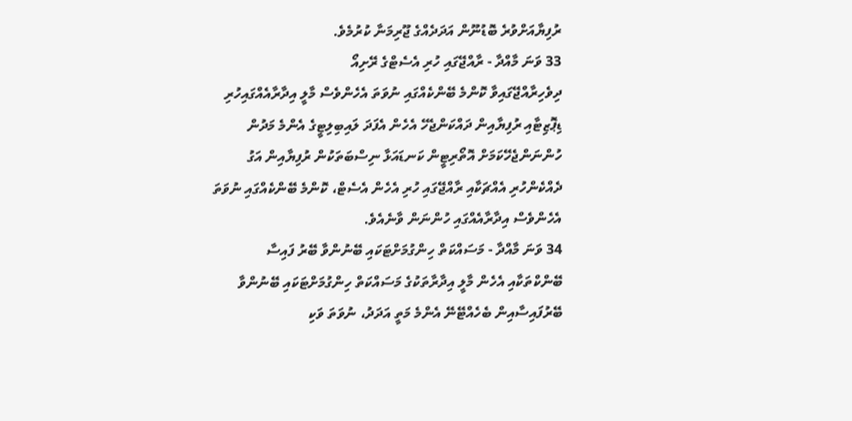ރުފިޔާއަށްވުރެ ބޮޑުނޫން އަދަދެއްގެ ޖޫރިމަނާ ކުރުމެވެ.
33 ވަނަ މާއްދާ - ރާއްޖޭގައި ހުރި އެސެޓްގެ ރޭށިއޯ
ދިވެހިރާއްޖޭގައިވާ ކޮންމެ ބޭންކެއްގައި ނުވަތަ އެހެންވެސް މާލީ އިދާރާއެއްގައިހުރި ޑިޕޮޒިޓާއި ރުފިޔާއިން ދައްކަންޖެހޭ އެހެން އެފަދަ ލައިބިލިޓީގެ އެންމެ މަދުން ހުންނަންޖެހޭކަމަށް އޮތޯރިޓީން ކަނޑައަޅާ ނިސްބަތަކުން ރުފިޔާއިން އަގު ދެއްކެންހުރި އެއްޗަކާއި ރާއްޖޭގައި ހުރި އެހެން އެސެޓް، ކޮންމެ ބޭންކެއްގައި ނުވަތަ އެހެންވެސް އިދާރާއެއްގައި ހުންނަން ވާނެއެވެ.
34 ވަނަ މާއްދާ - މަސައްކަތް ހިންގުމަށްޓަކައި ބޭނުންވާ ބޭރު ފައިސާ
ބޭންކްތަކާއި އެހެން މާލީ އިދާރާތަކުގެ މަސައްކަތް ހިންގުމަށްޓަކައި ބޭނުންވާ ބޭރުފައިސާއިން ބެހެއްޓޭނޭ އެންމެ މަތީ އަދަދު، ނުވަތަ ވަކި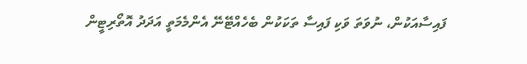ފައިސާއަކުން، ނުވަތަ ވަކި ފައިސާ ތަކަކުން ބެހެއްޓޭނޭ އެންމެމަތީ އަދަދު އޮތޯރިޓީން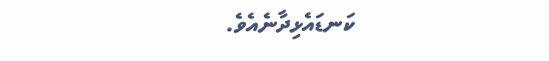ކަނޑައެޅިދާނެއެވެ.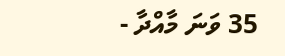35 ވަނަ މާއްދާ -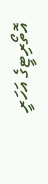އޮތޯރިޓީގެ އަހަރީ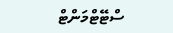ސްޓޭޓްމަންޓް